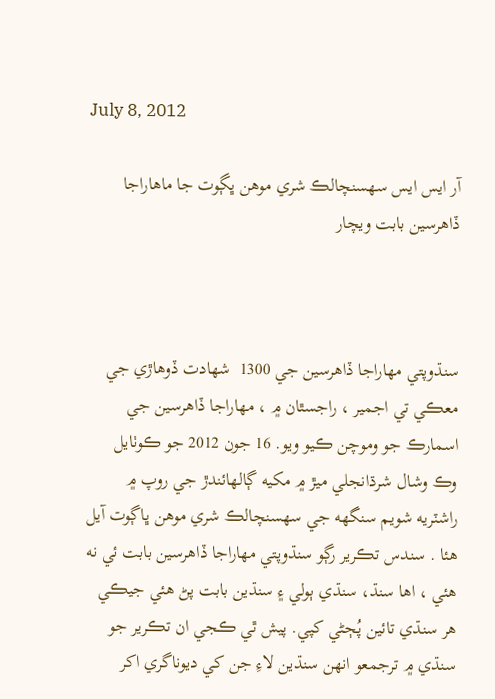July 8, 2012

آر ايس ايس سهسنچالڪ شري موهن ڀڳوت جا ماهاراجا ڏاهرسين بابت ويچار



سنڌوپتي مهاراجا ڏاهرسين جي 1300  شهادت ڏوهاڙي جي معڪي تي اجمير ، راجسٿان ۾ ، مهاراجا ڏاهرسين جي اسمارڪ جو وموچن ڪيو ويو. 16 جون 2012 جو ڪوٺايل وڪ وشال شرڌانجلي ميڙ ۾ مکيه ڳالهائندڙ جي روپ ۾ راشٽريه شويم سنگھه جي سهسنچالڪ شري موهن ڀاڳوت آيل هئا . سندس تڪرير رڳو سنڌوپتي مهاراجا ڏاهرسين بابت ئي نه هئي ، اها سنڌ، سنڌي ٻولي ۽ سنڌين بابت پڻ هئي جيڪي هر سنڌي تائين پُڄڻي کپي. پيش ٿي ڪجي ان تڪرير جو سنڌي ۾ ترجمعو انهن سنڌين لاءِ جن کي ديوناگري اکر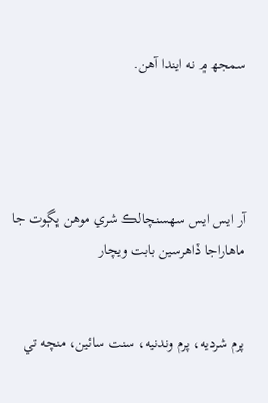سمجھ ۾ نه ايندا آهن.




آر ايس ايس سهسنچالڪ شري موهن ڀڳوت جا ماهاراجا ڏاهرسين بابت ويچار


پرم شرديه، پرم وندنيه، سنت سائين، منچه تي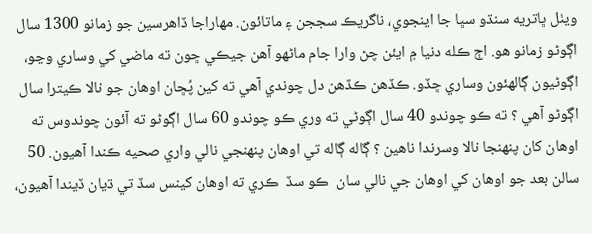ويٺل ڀاتريه سنڌو سڀا جا اينجوي، ناگريڪ سججن ۽ ماتائون. مهاراجا ڏاهرسين جو زمانو 1300 سال اڳوڻو زمانو هو. اڄ ڪله دنيا ۾ ايئن چڻ وارا جام ماڻهو آهن جيڪي ڇون ته ماضي کي وساري وڃو، اڳوڻيون ڳالهئون وساري ڇڏو. ڪڏهن ڪڏهن دل چوندي آهي ته کين پُڇان اوهان جو نالا ڪيترا سال اڳوڻو آهي ؟ ته ڪو چوندو 40 سال اڳوڻي ته وري ڪو چوندو 60 سال اڳوڻو ته آئون چوندوس ته اوهان کان پنهنجا نالا وسرندا ناهين ؟ ڳاله ڳاله تي اوهان پنهنجي نالي واري صحيه ڪندا آهيون. 50 سالن بعد جو اوهان کي اوهان جي نالي سان  ڪو سڏ  ڪري ته اوهان کينس سڏ تي ڌيان ڏيندا آهيون،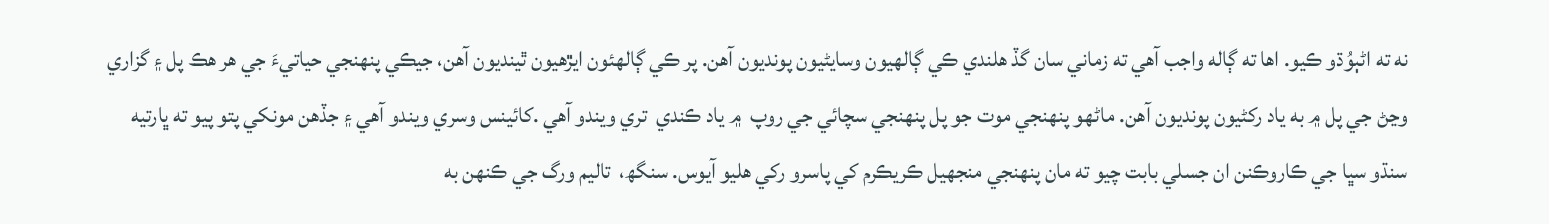نه ته اڻٻوُڌو ڪيو. اها ته ڳاله واجب آهي ته زماني سان گڏ هلندي ڪي ڳالهيون وسايڻيون پونديون آهن. پر ڪي ڳالهئون ايڙهيون ٿينديون آهن، جيڪي پنهنجي حياتيءَ جي هر هڪ پل ۽ گزاري وڃڻ جي پل ۾ به ياد رکڻيون پونديون آهن. ماڻهو پنهنجي موت جو پل پنهنجي سچائي جي روپ  ۾ ياد ڪندي  تري ويندو آهي .کائينس وسري ويندو آهي ۽ جڏهن مونکي پتو پيو ته ڀارتيه سنڌو سڀا جي ڪاروڪنن ان جسلي بابت چيو ته مان پنهنجي منجھيل ڪريڪرم کي پاسرو رکي هليو آيوس. سنگھ،  تاليم ورگ جي ڪنهن به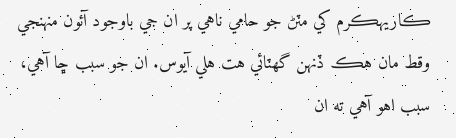ڪاريهڪرم کي مٽڻ جو حامي ناهي پر ان جي باوجود آئون منهنجي وقط مان هڪ ڏنهن گھٽائي هت هلي آيوس. ان جو سبب ڇا آهي، سبب اهو آهي ته ان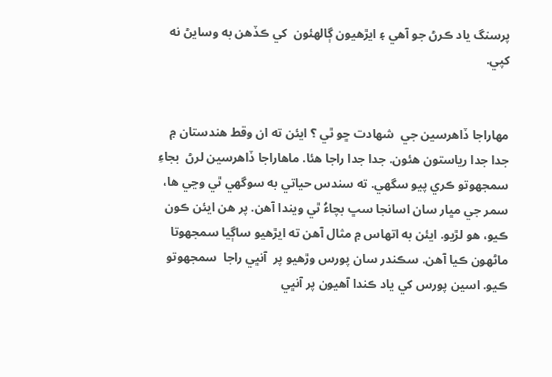پرسنگ ياد ڪرڻ جو آهي ۽ ايڙهيون ڳالهئون  کي ڪڏهن به وسايڻ نه کپي.


مهاراجا ڏاهرسين جي  شهادت ڇو ٿي ؟ ايئن ته ان وقط هندستان ۾ جدا جدا رياستون هئون. جدا جدا راجا هئا. ماهاراجا ڏاهرسين لرڻ  بجاءِ سمجھوتو ڪري پيو سگھي. ته سندس حياتي به سوگھي ٿي وڃي ها، سمر جي مڀار سان اسانجا سڀ بچاءُ ٿي ويندا آهن. پر هن ايئن ڪون ڪيو، هو لڙيو. ايئن به اتهاس ۾ مثال آهن ته ايڙهيو ساڳيا سمجھوتا ماڻهون ڪيا آهن. سڪندر سان پورس وڙهيو پر  آنڀي راجا  سمجھوتو ڪيو. اسين پورس کي ياد ڪندا آهيون پر آنڀي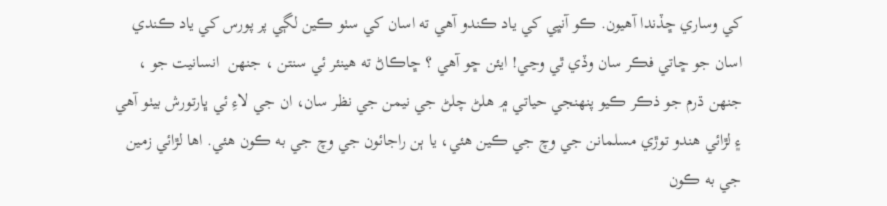کي وساري ڇڏندا آهيون. ڪو آنڀي کي ياد ڪندو آهي ته اسان کي سٺو ڪين لڳي پر پورس کي ياد ڪندي اسان جو ڇاتي فڪر سان وڏي ٿي وڃي! ايئن ڇو آهي ؟ ڇاڪاڻ ته هينئر ئي سنتن ، جنهن  انسانيت جو ، جنهن ڌرم جو ذڪر ڪيو پنهنجي حياتي ۾ هلڻ چلڻ جي نيمن جي نظر سان، ان جي لاءِ ئي ڀارتورش بيٺو آهي ۽ لڙائي هندو توڙي مسلمانن جي وچ جي ڪين هئي، يا ٻن راجائون جي وچ جي به ڪون هئي. اها لڙائي زمين جي به ڪون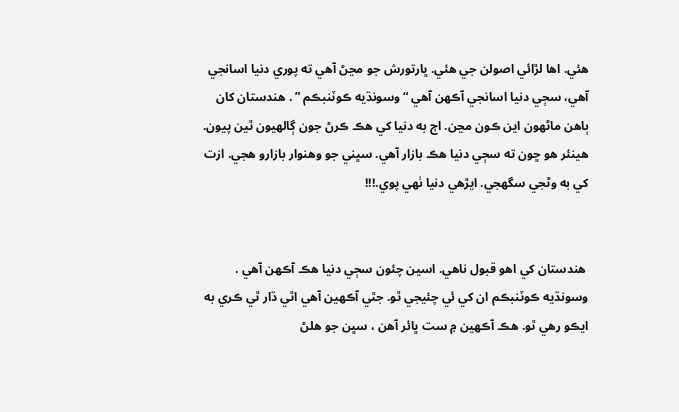هئي. اها لڙائي اصولن جي هئي. ڀارتورش جو مڃڻ آهي ته پوري دنيا اسانجي آهي، سڄي دنيا اسانجي آڪهن آهي “وسونڌيه ڪوٽنبڪم ” . هندستان کان ٻاهن ماڻهون اين ڪون مڃن. اڄ به دنيا کي هڪ ڪرڻ جون ڳالهيون ٿين پيون. هينئر هو ڇون ته سڄي دنيا هڪ بازار آهي. سڀني جو وهنوار بازارو هجي. ازت کي به وڻجي سگھجي. ايڙهي دنيا ٺهي پوي.!!!


 هندستان کي اهو قبول ناهي. اسين چئون سڄي دنيا هڪ آڪهن آهي . وسونڌيه ڪوٽنبڪم ان کي ئي چئيجي ٿو. جٿي آڪهين آهي اٿي ڌار ٿي ڪري به ايڪو رهي ٿو. هڪ آڪهين ۾ ست ڀائر آهن ، سڀن جو هلڻ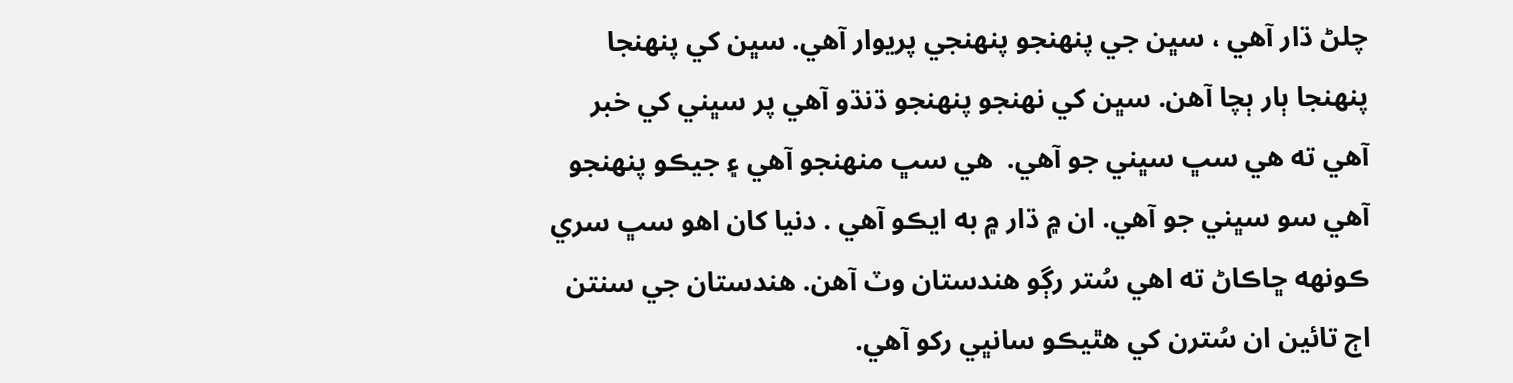چلڻ ڌار آهي ، سڀن جي پنهنجو پنهنجي پريوار آهي. سڀن کي پنهنجا پنهنجا ٻار ٻچا آهن. سڀن کي نهنجو پنهنجو ڌنڌو آهي پر سڀني کي خبر آهي ته هي سڀ سڀني جو آهي.  هي سڀ منهنجو آهي ۽ جيڪو پنهنجو آهي سو سڀني جو آهي. ان ۾ ڌار ۾ به ايڪو آهي . دنيا کان اهو سڀ سري  ڪونهه ڇاڪاڻ ته اهي سُتر رڳو هندستان وٽ آهن. هندستان جي سنتن اڄ تائين ان سُترن کي هٿيڪو سانڀي رکو آهي.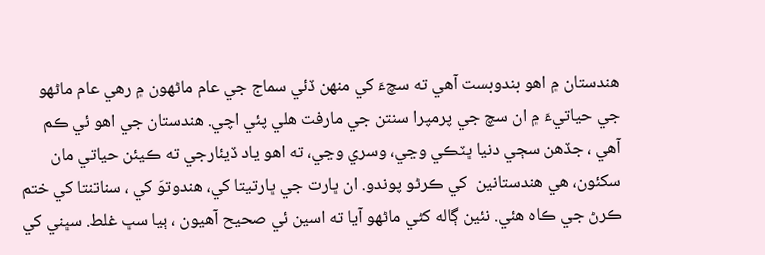هندستان ۾ اهو بندوبست آهي ته سچءَ کي منهن ڏئي سماج جي عام ماڻهون ۾ رهي عام ماڻهو جي حياتيءَ ۾ ان سچ جي پرمپرا سنتن جي مارفت هلي پئي اچي. هندستان جي اهو ئي ڪم آهي ، جڏهن سڄي دنيا ڀٽڪي وڃي، وسري وڃي، ته اهو ياد ڏيئارجي ته ڪيئن حياتي مان سکئون، هي هندستانين  کي ڪرڻو پوندو. ان ڀارت جي ڀارتيتا کي، هندوتوَ کي ، سناتنتا کي ختم ڪرڻ جي ڪاه هئي. نئين ڳاله کڻي ماڻهو آيا ته اسين ئي صحيح آهيون ، ٻيا سڀ غلط. سڀني کي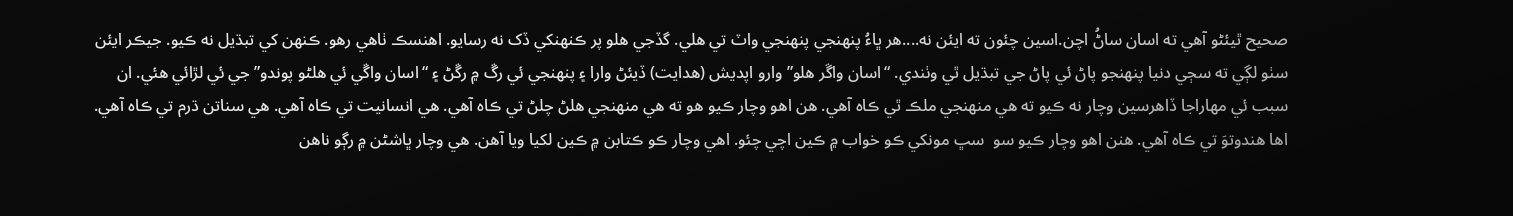صحيح ٿيئڻو آهي ته اسان ساڻُ اچن.اسين چئون ته ايئن نه....هر ڀاءُ پنهنجي پنهنجي واٽ تي هلي. گڏجي هلو پر ڪنهنکي ڏک نه رسايو. اهنسڪ ٺاهي رهو. ڪنهن کي تبڌيل نه ڪيو. جيڪر ايئن سٺو لڳي ته سڄي دنيا پنهنجو پاڻ ئي پاڻ جي تبڌيل ٿي وٺندي. “اسان واڱر هلو” وارو اپديش (هدايت) ڏيئڻ وارا ۽ پنهنجي ئي رڱ ۾ رڱڻ ۽ “اسان واڱي ئي هلڻو پوندو” جي ئي لڙائي هئي. ان سبب ئي مهاراجا ڏاهرسين وچار نه ڪيو ته هي منهنجي ملڪ ٿي ڪاه آهي. هن اهو وچار ڪيو هو ته هي منهنجي هلڻ چلڻ تي ڪاه آهي. هي انسانيت تي ڪاه آهي. هي سناتن ڌرم تي ڪاه آهي. اها هندوتوَ تي ڪاه آهي. هنن اهو وچار ڪيو سو  سڀ مونکي ڪو خواب ۾ ڪين اچي چئو. اهي وچار ڪو ڪتابن ۾ ڪين لکيا ويا آهن. هي وچار ڀاشڻن ۾ رڳو ناهن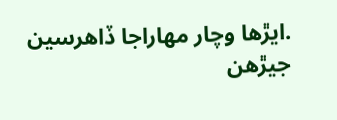.ايڙها وچار مهاراجا ڏاهرسين جيڙهن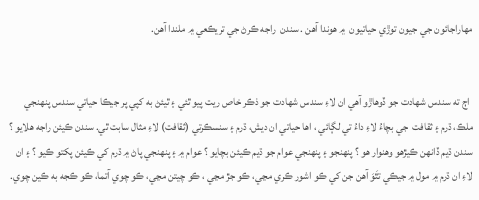مهاراجائون جي جيون توڙي حياتيون  ۾ هوندا آهن . سندن  راجه ڪرڻ جي تريڪعي ۾ ملندا آهن.


 اڄ ته سندس شهادت جو ڏوهاڙو آهي ان لاءِ سندس شهادت جو ذڪر خاص ريت پيو ٿئي ۽ ٿيئڻ به کپي پر جيڪا حياتي سندس پنهنجي ملڪ، ڌرم ۽ ثقافت  جي بچاءُ لاءِ داءُ تي لڳائي ، اها حياتي ان ديش، ڌرم ۽ سنسڪرتي (ثقافت) لاءِ مثال سابت ٿي. سندن ڪيئن راجه هلايو ؟ سندن ڌيم ڏانهن ڪيڙهو وهنوار هو ؟ پنهنجو ۽ پنهنجي عوام جو ڌيم ڪيئن بچايو ؟ عوام ۾ ۽ پنهنجي پاڻ ۾ ڌرم کي ڪيئن پکتو ڪيو ؟ ۽ ان لاءِ ان ڌرم ۾ مول ۾ جيڪي تٿَوَ آهن جن کي ڪو اشور ڪري مڃي، ڪو جڙ مڃي ، ڪو چيتن مڃي، ڪو چوي آتما، ڪو ڪجه به ڪين چوي.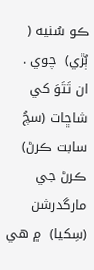ڪو سُنيه ( ٻُڙي)  چوي . ان تَتَوَ کي شاڇات (سچُ سابت ڪرڻ) ڪرڻ جي مارگدرشن (سِکيا)  ۾ هي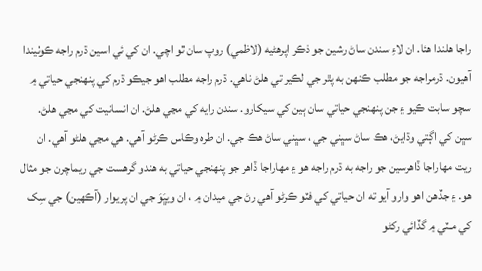راجا هلندا هئا. ان لاءِ سندن ساڻ رشين جو ذڪر اپرهڻيه (لاظمي) روپ سان ٿو اچي. ان کي ئي اسين ڌرم راجه ڪوٺيندا آهيون. ڌرمراجه جو مطلب ڪنهن به پٿر جي لڪير تي هلڻ ناهي. ڌرم راجه مطلب اهو جيڪو ڌرم کي پنهنجي حياتي ۾ سچو سابت ڪيو ۽ جن پنهنجي حياتي سان ٻين کي سيکارو. سندن رايه کي مڃي هلڻ. ان انسانيت کي مڃي هلڻ. سڀن کي اڳتي وڌايڻ، هڪ ساڻ سڀني جي ، سڀني ساڻ هڪ جي. ان طره وڪاس ڪرڻو آهي. هي مڃي هلڻو آهي. ان ريت مهاراجا ڏاهرسين جو راجه به ڌرم راجه هو ۽ مهاراجا ڏاهر جو پنهنجي حياتي به هندو گرهست جي ريماچرن جو مثال هو. ۽ جڏهن اهو وارو آيو ته ان حياتي کي فٽو ڪرڻو آهي رڻ جي ميدان ۾ ، ان ويڀَوَ جي ان پريوار (آڪهين) جي سِک کي مـٽي ۾ گڏائي رکڻو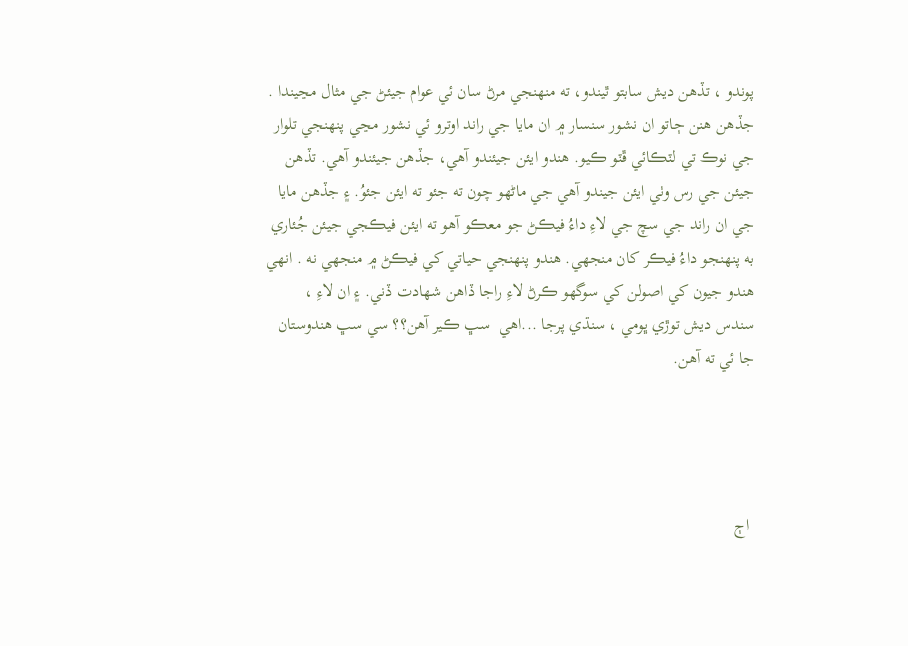پوندو ، تڏهن ديش سابتو ٿيندو، ته منهنجي مرڻ سان ئي عوام جيئڻ جي مثال مڃيندا . جڏهن هنن ڄاتو ان نشور سنسار ۾ ان مايا جي راند اوترو ئي نشور مڃي پنهنجي تلوار جي نوڪ تي لٽڪائي ڦٽو ڪيو. هندو ايئن جيئندو آهي، جڏهن جيئندو آهي. تڏهن جيئن جي رس وٺي ايئن جيندو آهي جي ماڻهو چون ته جئو ته ايئن جئوُ. ۽ جڏهن مايا جي ان راند جي سچ جي لاءِ داءُ فيڪڻ جو معڪو آهو ته ايئن فيڪجي جيئن جُئاري به پنهنجو داءُ فيڪر کان منجھي. هندو پنهنجي حياتي کي فيڪڻ ۾ منجھي نه . انهي هندو جيون کي اصولن کي سوگھو ڪرڻ لاءِ راجا ڏاهن شهادت ڏني. ۽ ان لاءِ ، سندس ديش توڙي ڀومي ، سنڌي پرجا ...اهي  سڀ ڪير آهن؟؟ سي سڀ هندوستان جا ئي ته آهن.




 اڄ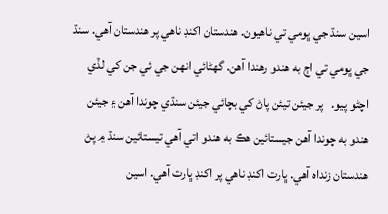اسين سنڌ جي ڀومي تي ناهيون. هندستان اکنڊ ناهي پر هندستان آهي. سنڌ جي ڀومي تي اڄ به هندو رهندا آهن. گھڻائي انهن جي ئي جن کي لڏي اچڻو پيو.   پر جيئن تيئن پاڻ کي بچائي جيئن سنڌي چوندا آهن ۽ جيئن هندو به چوندا آهن جيستائين هڪ به هندو اتي آهي تيستائين سنڌ ۾ پڻ هندستان زنداه آهي. ڀارت اکنڊ ناهي پر اکنڊ ڀارت آهي. اسين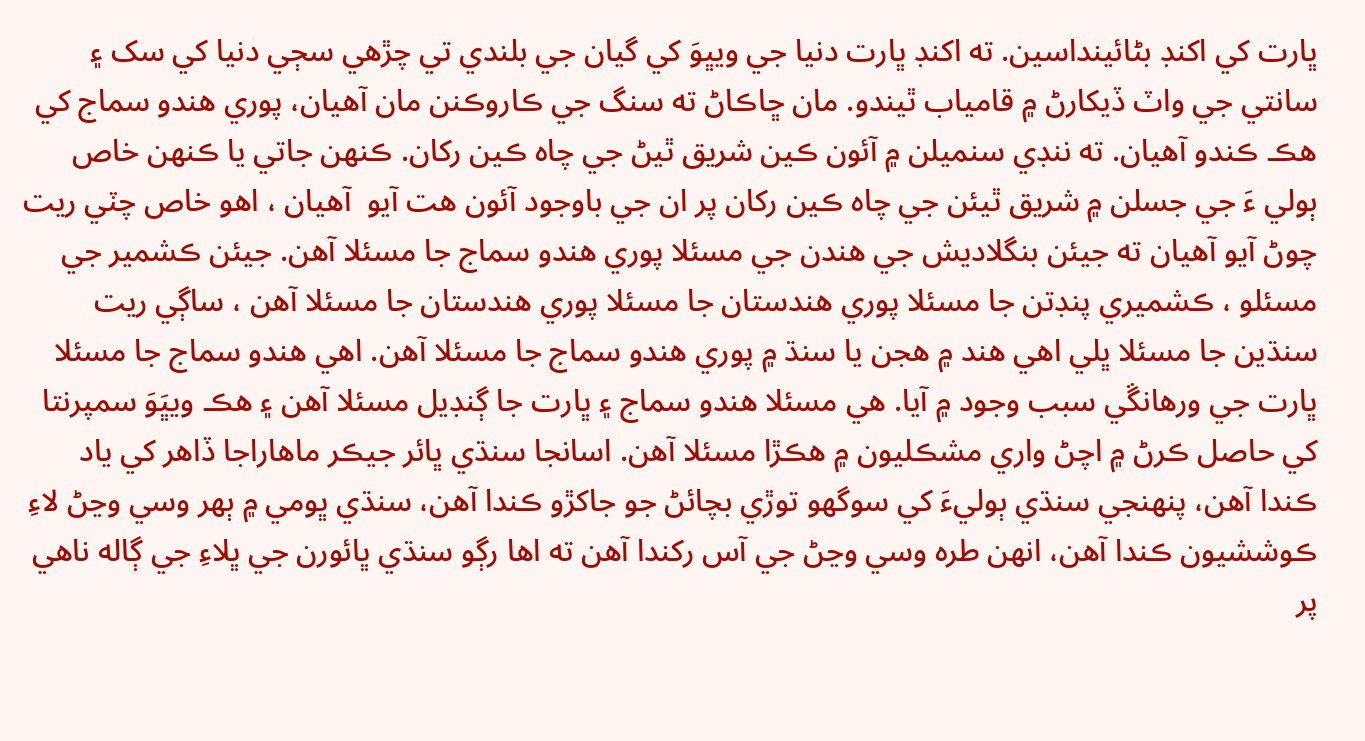ڀارت کي اکنڊ بڻائينداسين. ته اکنڊ ڀارت دنيا جي ويڀوَ کي گيان جي بلندي تي چڙهي سڄي دنيا کي سک ۽ سانتي جي واٽ ڏيکارڻ ۾ قامياب ٿيندو. مان ڇاڪاڻ ته سنگ جي ڪاروڪنن مان آهيان، پوري هندو سماج کي هڪ ڪندو آهيان. ته ننڊي سنميلن ۾ آئون ڪين شريق ٿيڻ جي چاه ڪين رکان. ڪنهن جاتي يا ڪنهن خاص ٻولي ءَ جي جسلن ۾ شريق ٿيئن جي چاه ڪين رکان پر ان جي باوجود آئون هت آيو  آهيان ، اهو خاص چٽي ريت چوڻ آيو آهيان ته جيئن بنگلاديش جي هندن جي مسئلا پوري هندو سماج جا مسئلا آهن. جيئن ڪشمير جي مسئلو ، ڪشميري پنڊتن جا مسئلا پوري هندستان جا مسئلا پوري هندستان جا مسئلا آهن ، ساڳي ريت سنڌين جا مسئلا ڀلي اهي هند ۾ هجن يا سنڌ ۾ پوري هندو سماج جا مسئلا آهن. اهي هندو سماج جا مسئلا ڀارت جي ورهانڱي سبب وجود ۾ آيا. هي مسئلا هندو سماج ۽ ڀارت جا ڳنڊيل مسئلا آهن ۽ هڪ ويڀَوَ سمپرنتا کي حاصل ڪرڻ ۾ اچڻ واري مشڪليون ۾ هڪڙا مسئلا آهن. اسانجا سنڌي ڀائر جيڪر ماهاراجا ڏاهر کي ياد ڪندا آهن، پنهنجي سنڌي ٻوليءَ کي سوگھو توڙي بچائڻ جو جاکڙو ڪندا آهن، سنڌي ڀومي ۾ ٻهر وسي وڃڻ لاءِ ڪوششيون ڪندا آهن، انهن طره وسي وڃڻ جي آس رکندا آهن ته اها رڳو سنڌي ڀائورن جي ڀلاءِ جي ڳاله ناهي پر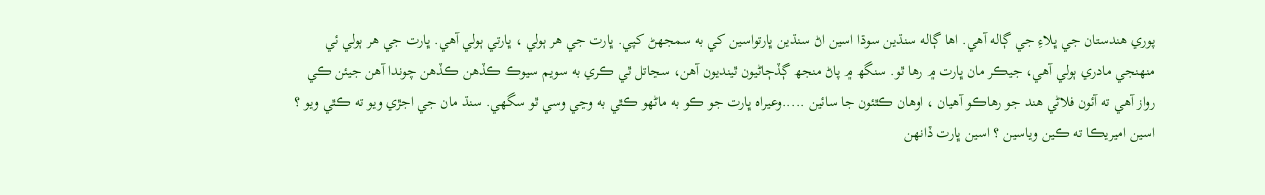پوري هندستان جي ڀلاءِ جي ڳاله آهي. اها ڳاله سنڌين سوڌا اسين اڻ سنڌين ڀارتواسين کي به سمجھڻ کپي. ڀارت جي هر ٻولي ، ڀارتي ٻولي آهي. ڀارت جي هر ٻولي ئي منهنجي مادري ٻولي آهي، جيڪر مان ڀارت ۾ رها ٿو. سنگھ ۾ پاڻ منجھ ڳڏڄاڻيون ٿينديون آهن، سڃاتل ٿي ڪري به سويم سيوڪ ڪڏهن ڪڏهن چوندا آهن جيئن ڪي رواز آهي ته آئون فلاڻي هند جو رهاڪو آهيان ، اوهان ڪٿئون جا سائين .....وعيراه ڀارت جو ڪو به ماڻهو ڪٿي به وڃي وسي ٿو سگھي. سنڌ مان جي اجڙي ويو ته ڪٿي ويو ؟ اسين اميريڪا ته ڪين وياسين ؟ اسين ڀارت ڏانهن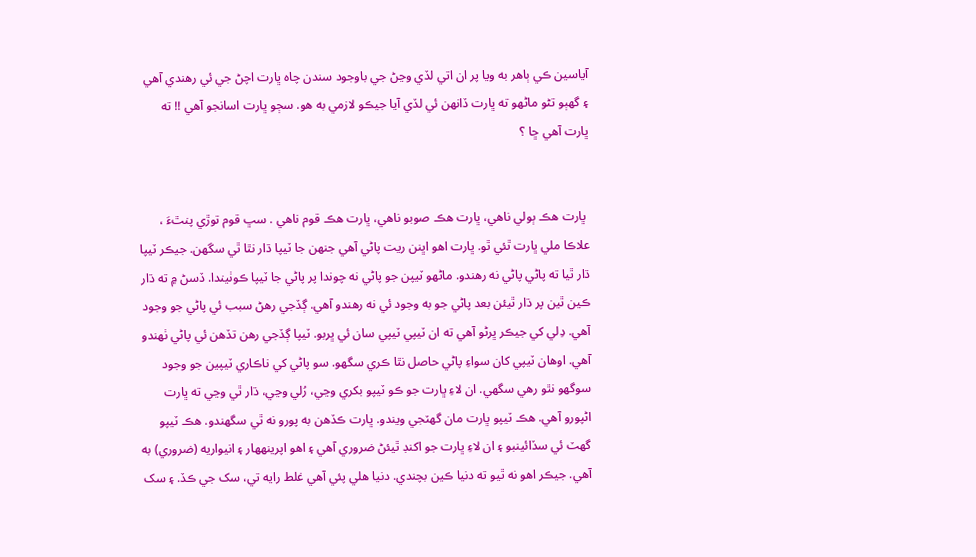آياسين ڪي ٻاهر به ويا پر ان اتي لڏي وڃڻ جي باوجود سندن چاه ڀارت اچڻ جي ئي رهندي آهي ۽ گھٻو تڻو ماڻهو ته ڀارت ڏانهن ئي لڏي آيا جيڪو لازمي به هو. سڄو ڀارت اسانجو آهي !! ته ڀارت آهي ڇا ؟


 ڀارت هڪ ٻولي ناهي، ڀارت هڪ صوبو ناهي، ڀارت هڪ قوم ناهي . سڀ قوم توڙي پنٿءَ ، علاڪا ملي ڀارت ٿئي ٿو. ڀارت اهو اڀنن ريت پاڻي آهي جنهن جا ٽيپا ڌار نٿا ٿي سگھن. جيڪر ٽيپا ڌار ٿيا ته پاڻي پاڻي نه رهندو. ماڻهو ٽيپن جو پاڻي نه چوندا پر پاڻي جا ٽيپا ڪوٺيندا. ڏسڻ ۾ ته ڌار ڪين ٿين پر ڌار ٿيئن بعد پاڻي جو به وجود ئي نه رهندو آهي. ڳڏجي رهڻ سبب ئي پاڻي جو وجود آهي. دِلي کي جيڪر ڀرڻو آهي ته ان ٽيپي ٽيپي سان ئي ڀربو. ٽيپا ڳڏجي رهن تڏهن ئي پاڻي ٺهندو آهي. اوهان ٽيپي کان سواءِ پاڻي حاصل نٿا ڪري سگھو. سو پاڻي کي ناڪاري ٽيپين جو وجود سوگھو نٿو رهي سگھي. ان لاءِ ڀارت جو ڪو ٽيپو بکري وڃي، رُلي وڃي، ڌار ٿي وڃي ته ڀارت اڻپورو آهي. هڪ ٽيپو ڀارت مان گھٽجي ويندو. ڀارت ڪڏهن به پورو نه ٿي سگھندو. هڪ ٽيپو گھٽ ئي سڏائينبو ۽ ان لاءِ ڀارت جو اکنڊ ٿيئڻ ضروري آهي ۽ اهو اپرينههار ۽ انيواريه (ضروري) به آهي. جيڪر اهو نه ٿيو ته دنيا ڪين بچندي. دنيا هلي پئي آهي غلط رايه تي، سک جي ڪڏ. ۽ سک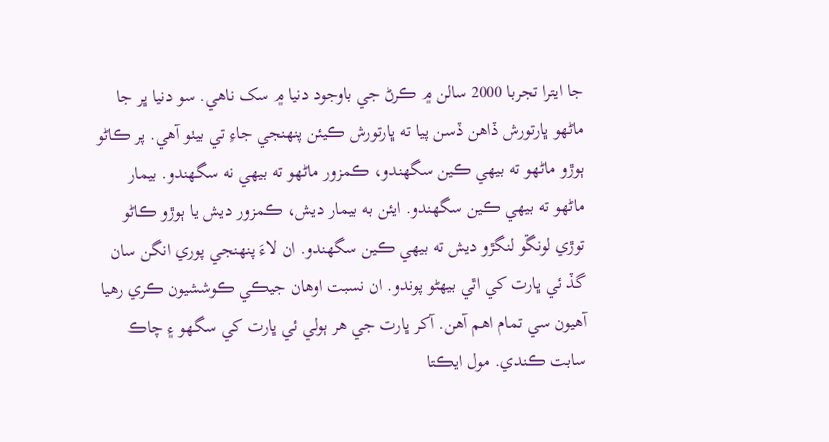جا ايترا تجربا 2000 سالن ۾ ڪرڻ جي باوجود دنيا ۾ سک ناهي. سو دنيا ڀر جا ماڻهو ڀارتورش ڏاهن ڏسن پيا ته ڀارتورش ڪيئن پنهنجي جاءِ تي بيٺو آهي. پر ڪاڻو ٻوڙو ماڻهو ته بيهي ڪين سگھندو، ڪمزور ماڻهو ته بيهي نه سگھندو. بيمار ماڻهو ته بيهي ڪين سگھندو. ايئن به بيمار ديش، ڪمزور ديش يا ٻوڙو ڪاڻو توڙي لونڱو لنگڙو ديش ته بيهي ڪين سگھندو. ان لاءَ پنهنجي پوري انگن سان گڏ ئي ڀارت کي اٿي بيهڻو پوندو. ان نسبت اوهان جيڪي ڪوششيون ڪري رهيا آهيون سي تمام اهم آهن. آکر ڀارت جي هر ٻولي ئي ڀارت کي سگھو ۽ چاڪ سابت ڪندي. مول ايڪتا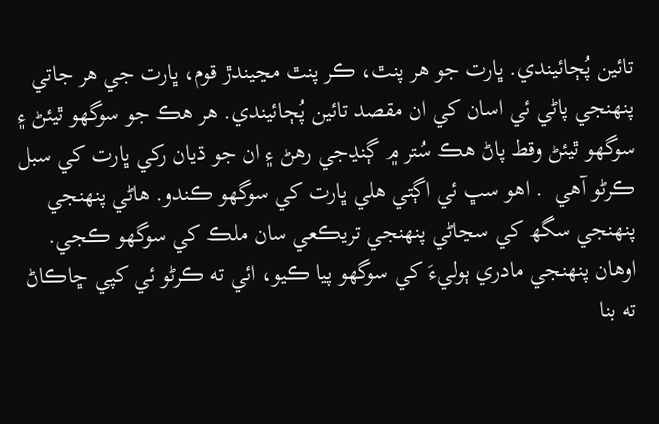تائين پُڄائيندي. ڀارت جو هر پنٿ، ڪر پنٿ مڃيندڙ قوم، ڀارت جي هر جاتي پنهنجي پاڻي ئي اسان کي ان مقصد تائين پُڄائيندي. هر هڪ جو سوگھو ٿيئڻ ۽ سوگھو ٿيئڻ وقط پاڻ هڪ سُتر ۾ ڳنڍجي رهڻ ۽ ان جو ڌيان رکي ڀارت کي سبل ڪرڻو آهي  . اهو سڀ ئي اڳتي هلي ڀارت کي سوگھو ڪندو. هاڻي پنهنجي پنهنجي سگھ کي سڃاڻي پنهنجي تريڪعي سان ملڪ کي سوگھو ڪجي. اوهان پنهنجي مادري ٻوليءَ کي سوگھو پيا ڪيو، ائي ته ڪرڻو ئي کپي ڇاڪاڻ ته بنا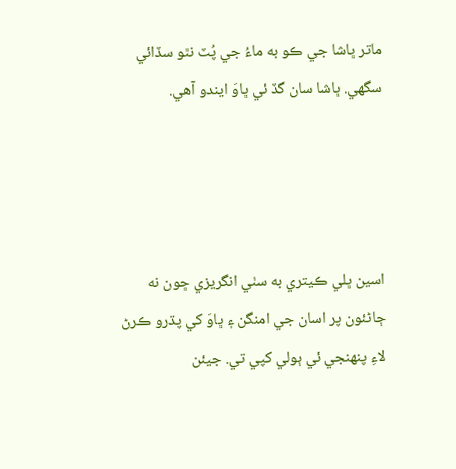ماتر ڀاشا جي ڪو به ماءُ جي پُٽ نٿو سڏائي سگھي. ڀاشا سان گڏ ئي ڀاوَ ايندو آهي.




اسين ڀلي ڪيتري به سٺي انگريزي ڇون نه ڄاڻئون پر اسان جي امنگن ۽ ڀاوَ کي پڌرو ڪرڻ لاءِ پنهنجي ئي ٻولي کپي تي. جيئن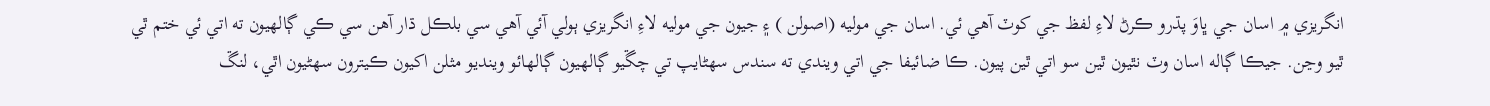انگريزي ۾ اسان جي ڀاوَ پڌرو ڪرڻ لاءِ لفظ جي کوٽ آهي ئي. اسان جي موليه (اصولن ) ۽ جيون جي موليه لاءِ انگريزي ٻولي آئي آهي سي بلڪل ڌار آهن سي ڪي ڳالهيون ته اتي ئي ختم ٿي ٿيو وڃن. جيڪا ڳاله اسان وٽ نٿيون ٿين سو اتي ٿين پيون. ڪا ضائيفا جي اتي ويندي ته سندس سهڻايپ تي چڱيو ڳالهيون ڳالهائو وينديو مثلن اکيون ڪيترون سهڻيون اٿي، لنڱ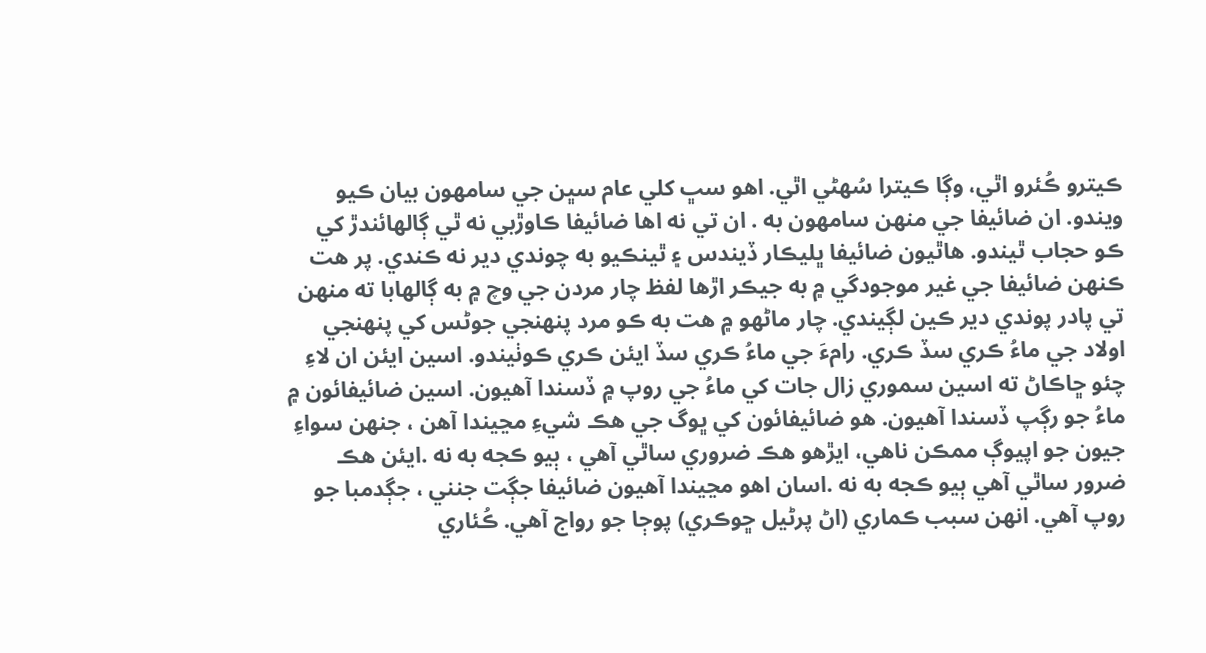ڪيترو ڪُئرو اٿي، وڳا ڪيترا سُهڻي اٿي. اهو سڀ کلي عام سڀن جي سامهون بيان ڪيو ويندو. ان ضائيفا جي منهن سامهون به . ان تي نه اها ضائيفا ڪاوڙبي نه ٿي ڳالهائندڙ کي ڪو حجاب ٿيندو. هاٿيون ضائيفا ڀليڪار ڏيندس ۽ ٿينڪيو به چوندي دير نه ڪندي. پر هت ڪنهن ضائيفا جي غير موجودگي ۾ به جيڪر اڙها لفظ چار مردن جي وچ ۾ به ڳالهابا ته منهن تي پادر پوندي دير ڪين لڳيندي. چار ماڻهو ۾ هت به ڪو مرد پنهنجي جوڻس کي پنهنجي اولاد جي ماءُ ڪري سڏ ڪري. رامءَ جي ماءُ ڪري سڏ ايئن ڪري ڪوٺيندو. اسين ايئن ان لاءِ چئو ڇاڪاڻ ته اسين سموري زال جات کي ماءُ جي روپ ۾ ڏسندا آهيون. اسين ضائيفائون ۾ ماءُ جو رڳپ ڏسندا آهيون. هو ضائيفائون کي ڀوگ جي هڪ شيءِ مڃيندا آهن ، جنهن سواءِ جيون جو اپيوڳ ممڪن ناهي، ايڙهو هڪ ضروري ساٿي آهي ، ٻيو ڪجه به نه .ايئن هڪ ضرور ساٿي آهي ٻيو ڪجه به نه .اسان اهو مڃيندا آهيون ضائيفا جڳت جنني ، جڳدمبا جو روپ آهي. انهن سبب ڪماري (اڻ پرڻيل ڇوڪري) پوڄا جو رواج آهي. ڪُئاري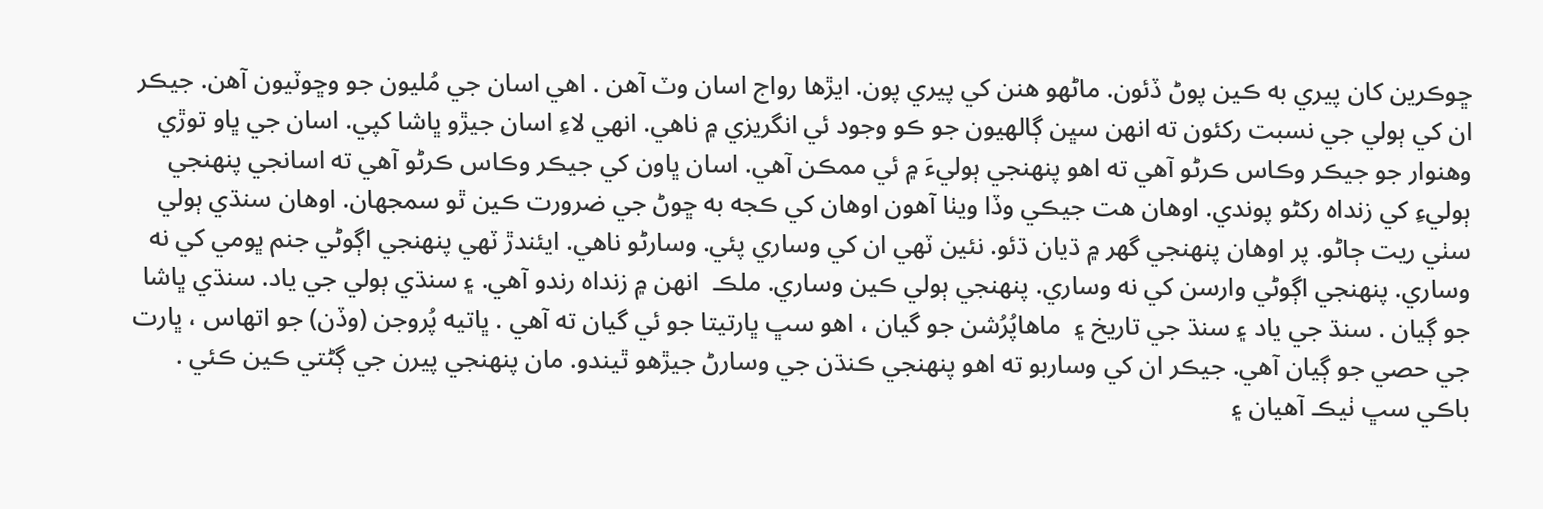ڇوڪرين کان پيري به ڪين پوڻ ڏئون. ماڻهو هنن کي پيري پون. ايڙها رواج اسان وٽ آهن . اهي اسان جي مُليون جو وڇوٽيون آهن. جيڪر ان کي ٻولي جي نسبت رکئون ته انهن سڀن ڳالهيون جو ڪو وجود ئي انگريزي ۾ ناهي. انهي لاءِ اسان جيڙو ڀاشا کپي. اسان جي ڀاو توڙي وهنوار جو جيڪر وڪاس ڪرڻو آهي ته اهو پنهنجي ٻوليءَ ۾ ئي ممڪن آهي. اسان ڀاون کي جيڪر وڪاس ڪرڻو آهي ته اسانجي پنهنجي ٻوليءِ کي زنداه رکڻو پوندي. اوهان هت جيڪي وڏا ويٺا آهون اوهان کي ڪجه به ڇوڻ جي ضرورت ڪين ٿو سمجھان. اوهان سنڌي ٻولي سٺي ريت ڄاڻو. پر اوهان پنهنجي گھر ۾ ڌيان ڌئو. نئين ٽهي ان کي وساري پئي. وسارڻو ناهي. ايئندڙ ٽهي پنهنجي اڳوڻي جنم ڀومي کي نه وساري. پنهنجي اڳوڻي وارسن کي نه وساري. پنهنجي ٻولي ڪين وساري. ملڪ  انهن ۾ زنداه رندو آهي. ۽ سنڌي ٻولي جي ياد. سنڌي ڀاشا جو ڳيان . سنڌ جي ياد ۽ سنڌ جي تاريخ ۽  ماهاپُرُشن جو گيان ، اهو سڀ ڀارتيتا جو ئي گيان ته آهي . ڀاتيه پُروجن (وڏن) جو اتهاس ، ڀارت جي حصي جو ڳيان آهي. جيڪر ان کي وساربو ته اهو پنهنجي ڪنڌن جي وسارڻ جيڙهو ٿيندو. مان پنهنجي پيرن جي ڳڻتي ڪين ڪئي . باڪي سڀ ٺيڪ آهيان ۽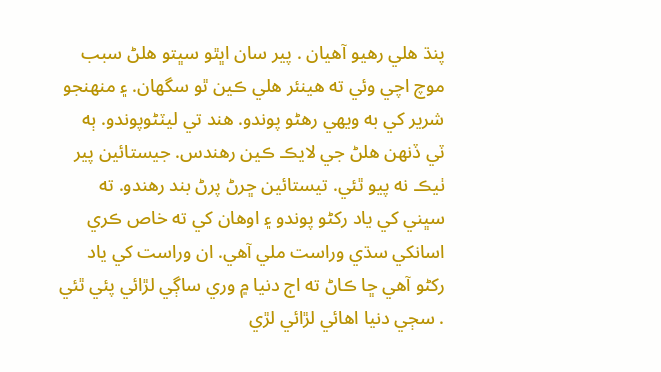پنڌ هلي رهيو آهيان . پير سان اڀٿو سڀتو هلڻ سبب موچ اچي وئي ته هينئر هلي ڪين ٿو سگھان. ۽ منهنجو شرير کي به ويهي رهڻو پوندو. هند تي ليٽڻوپوندو. ٻه ٽي ڏنهن هلڻ جي لايڪ ڪين رهندس. جيستائين پير ٺيڪ نه پيو ٿئي. تيستائين ڇرڻ پرڻ بند رهندو. ته سڀني کي ياد رکڻو پوندو ۽ اوهان کي ته خاص ڪري اسانکي سڌي وراست ملي آهي. ان وراست کي ياد رکڻو آهي ڇا ڪاڻ ته اڄ دنيا ۾ وري ساڳي لڙائي پئي ٿئي . سڄي دنيا اهائي لڙائي لڙي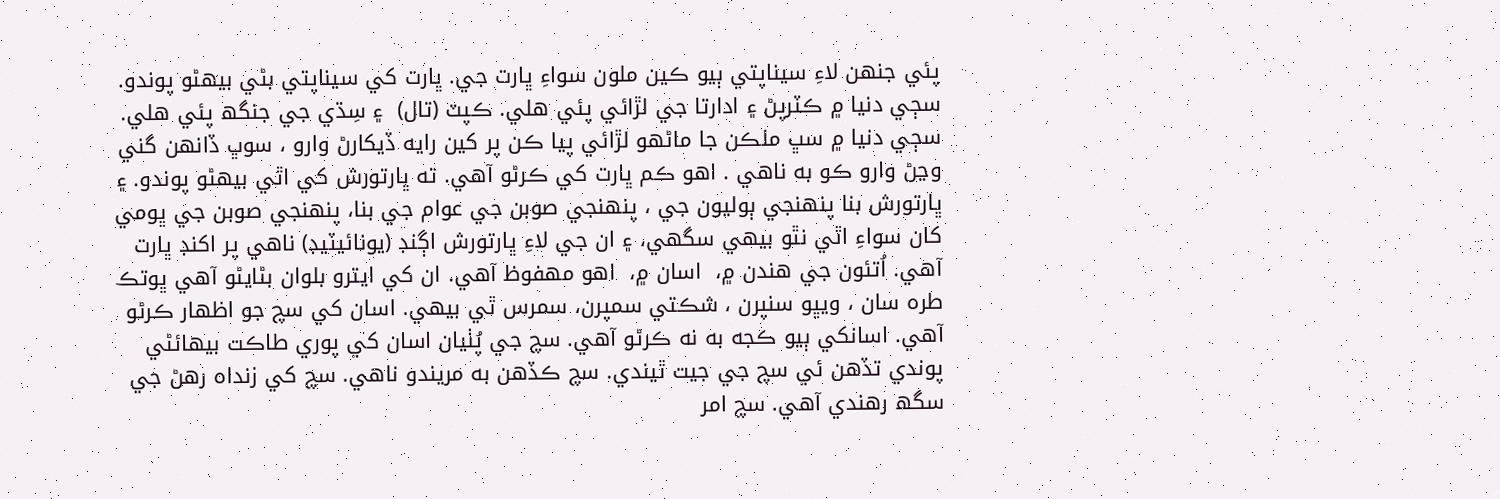پئي جنهن لاءِ سيناپتي ٻيو ڪين ملون سواءِ ڀارت جي. ڀارت کي سيناپتي بڻي بيهڻو پوندو. سڄي دنيا ۾ ڪٽرپڻ ۽ ادارتا جي لڙائي پئي هلي. ڪپٽ (تال)  ۽ سِڌي جي جنگھ پئي هلي. سڄي دنيا ۾ سڀ ملڪن جا ماڻهو لڙائي پيا ڪن پر کين رايه ڏيکارڻ وارو ، سوڀ ڏانهن گني وڃڻ وارو ڪو به ناهي . اهو ڪم ڀارت کي ڪرڻو آهي. ته ڀارتورش کي اٿي بيهڻو پوندو. ۽ ڀارتورش بنا پنهنجي ٻوليون جي ، پنهنجي صوبن جي عوام جي بنا، پنهنجي صوبن جي ڀومي کان سواءِ اٿي نٿو بيهي سگھي، ۽ ان جي لاءِ ڀارتورش اڳنڊ (يونائيٽيڊ) ناهي پر اکنڊ ڀارت آهي. اُتئون جي هندن ۾،  اسان ۾،  اهو مهفوظ آهي. ان کي ايترو بلوان بڻايڻو آهي ڀوتڪ طره سان ، ويڀو سنپرن ، شڪتي سمپرن، سمرس ٿي بيهي. اسان کي سچ جو اظهار ڪرڻو آهي. اسانکي ٻيو ڪجه به نه ڪرڻو آهي. سچ جي پُٺيان اسان کي پوري طاڪت بيهائڻي پوندي تڏهن ئي سچ جي جيت ٿيندي. سچ ڪڏهن به مريندو ناهي. سچ کي زنداه رهڻ جي سگھ رهندي آهي. سچ امر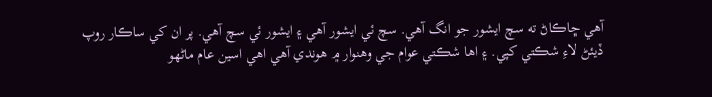آهي ڇاڪاڻ ته سچ ايشور جو انگ آهي. سچ ئي ايشور آهي ۽ ايشور ئي سچ آهي. پر ان کي ساڪار روپ ڏيئڻ لاءِ شڪتي کپي. ۽ اها شڪتي عوام جي وهنوار ۾ هوندي آهي اهي اسين عام ماڻهو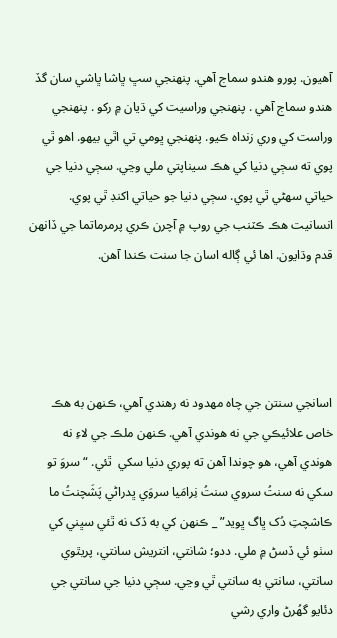آهيون. پورو هندو سماج آهي. پنهنجي سڀ ڀاشا ڀاشي سان گڏ هندو سماج آهي . پنهنجي وراسيت کي ڌيان ۾ رکو . پنهنجي وراست کي وري زنداه ڪيو. پنهنجي ڀومي تي اٿي بيهو. اهو ٿي پوي ته سڄي دنيا کي هڪ سيناپتي ملي وڃي. سڄي دنيا جي حياتي سهڻي ٿي پوي. سڄي دنيا جو حياتي اکنڊ ٿي پوي. انسانيت هڪ ڪٽنب جي روپ ۾ آچرن ڪري پرمرماتما جي ڏانهن قدم وڌايون. اها ئي ڳاله اسان جا سنت ڪندا آهن.




اسانجي سنتن جي چاه مهدود نه رهندي آهي، ڪنهن به هڪ خاص علائيڪي جي نه هوندي آهي. ڪنهن ملڪ جي لاءِ نه هوندي آهي، هو چوندا آهن ته پوري دنيا سکي  ٿئي. “سروَ تو سکي نه سنتُ سروي سنتُ نِرامَيا سروَي ڀدراڻي پَشَچنتُ ما ڪاشچتِ دُک ڀاگ ڀويد” _ ڪنهن کي به ڏک نه ٿئي سڀني کي سٺو ئي ڏسڻ ۾ ملي. ددو؛ شانتي، انتريش سانتي، پريٿوي سانتي، سانتي به سانتي ٿي وڃي. سڄي دنيا جي سانتي جي دئايو گھُرڻ واري رشي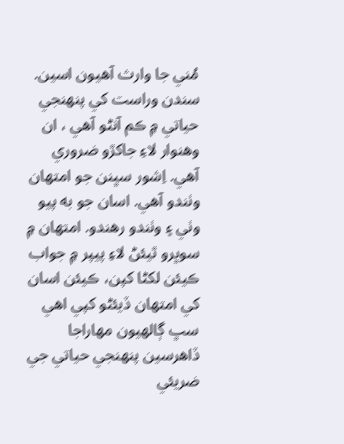مُني جا وارث آهيون اسين. سندن وراست کي پنهنجي حياتي ۾ ڪم آنڻو آهي ، ان وهنوار لاءِ جاکڙو ضروري  آهي. اِشور سڀنن جو امتهان وٺندو آهي. اسان جو به پيو وٺي ۽ وٺندو رهندو. امتهان ۾ سوڀرو ٿيئڻ لاءِ پيپر ۾ جواب ڪيئن لکڻا کپن، ڪيئن اسان کي امتهان ڏيئڻو کپي اهي سڀ ڳالهيون مهاراجا ڏاهرسين پنهنجي حياتي جي ضريئي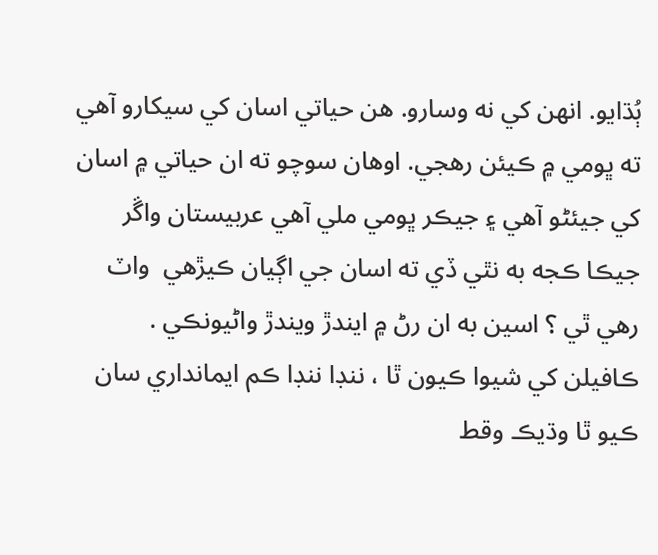ٻُڌايو. انهن کي نه وسارو. هن حياتي اسان کي سيکارو آهي ته ڀومي ۾ ڪيئن رهجي. اوهان سوچو ته ان حياتي ۾ اسان کي جيئڻو آهي ۽ جيڪر ڀومي ملي آهي عربيستان واڱر جيڪا ڪجه به نٿي ڏي ته اسان جي اڳيان ڪيڙهي  واٽ رهي ٿي ؟ اسين به ان رڻ ۾ ايندڙ ويندڙ واڻيونڪي . ڪافيلن کي شيوا ڪيون ٿا ، ننڊا ننڊا ڪم ايمانداري سان ڪيو ٿا وڌيڪ وقط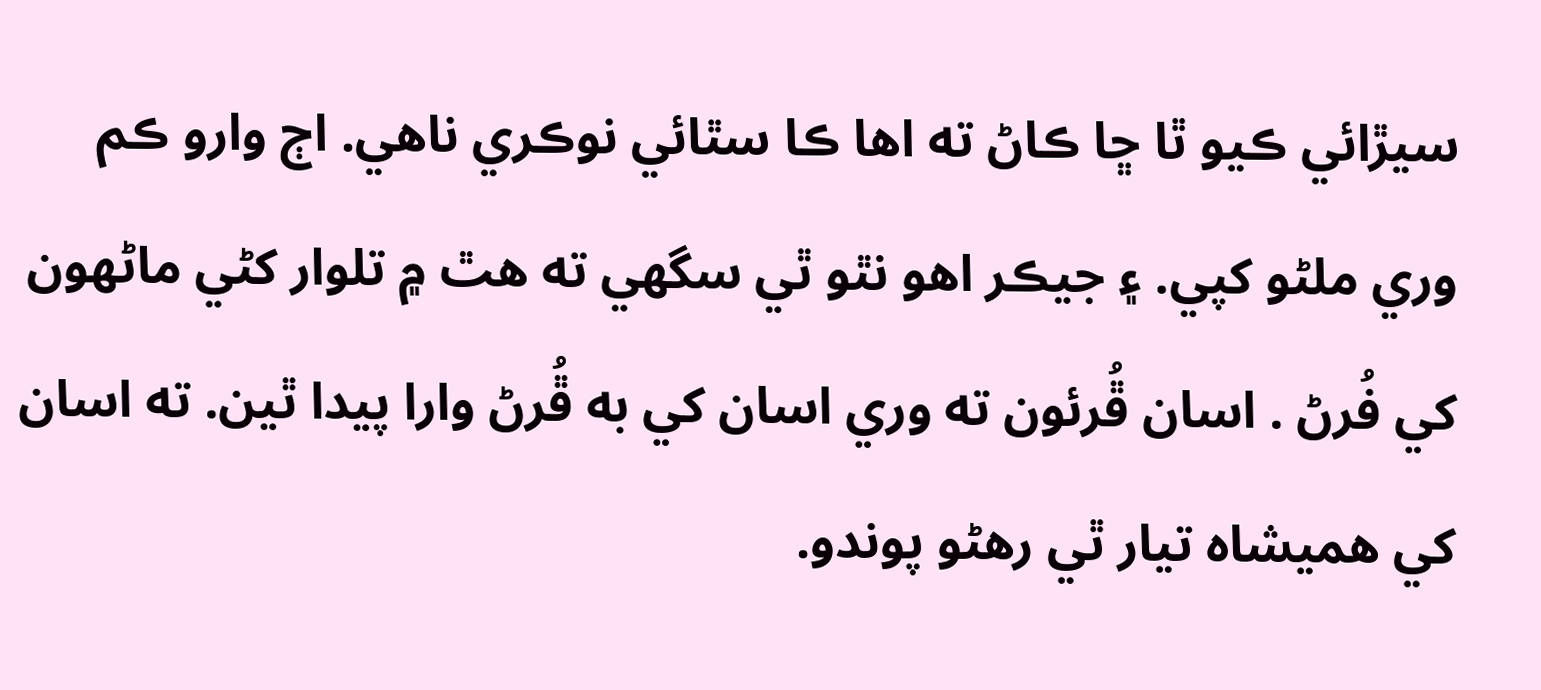سيڙائي ڪيو ٿا ڇا ڪاڻ ته اها ڪا سٿائي نوڪري ناهي. اڄ وارو ڪم وري ملڻو کپي. ۽ جيڪر اهو نٿو ٿي سگھي ته هٿ ۾ تلوار کڻي ماڻهون کي فُرڻ . اسان ڦُرئون ته وري اسان کي به ڦُرڻ وارا پيدا ٿين. ته اسان کي هميشاه تيار ٿي رهڻو پوندو.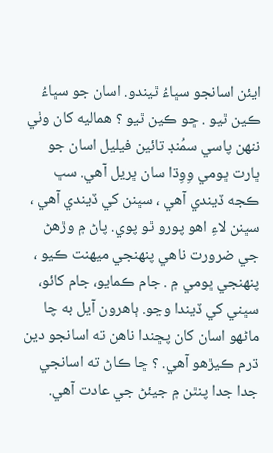ايئن اسانجو سڀاءُ ٿيندو. اسان جو سڀاءُ ڪين ٿيو . ڇو ڪين ٿيو ؟ هماليه کان وٺي ننهن پاسي سمُنڊ تائين فيليل اسان جو ڀارت ڀومي وِوِڌا سان ڀريل آهي. سڀ ڪجه ڏيندي آهي ، سڀنن کي ڏيندي آهي ، سڀنن لاءِ اهو پورو ٿو پوي. پاڻ ۾ وڙهڻ جي ضرورت ناهي پنهنجي ميهنت ڪيو ، پنهنجي ڀومي ۾ . جام ڪمايو، جام کائو، سڀني کي ڏيندا وڃو. ٻاهرون آيل به چا ماڻهو اسان کان پڇندا ناهن ته اسانجو دين ڌرم ڪيڙهو آهي. ؟ ڇا ڪاڻ ته اسانجي جدا جدا پنٿن ۾ جيئڻ جي عادت آهي.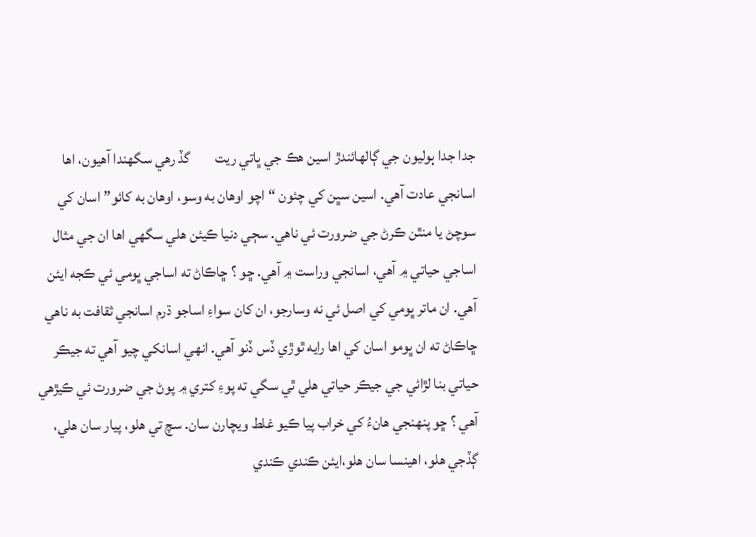جدا جدا ٻوليون جي ڳالهائندڙ اسين هڪ جي ڀاتي ريت        گڏ رهي سگھندا آهيون، اها اسانجي عادت آهي. اسين سڀن کي چئون “ اچو اوهان به وسو، اوهان به کائو” اسان کي سوچڻ يا منٿن ڪرڻ جي ضرورت ئي ناهي. سڄي دنيا ڪيئن هلي سگھي اها ان جي مثال اساجي حياتي ۾ آهي، اسانجي وراست ۾ آهي. ڇو ؟ ڇاڪاڻ ته اساجي ڀومي ئي ڪجه ايئن آهي. ان ماتر ڀومي کي اصل ئي نه وسارجو، ان کان سواءِ اساجو ڌرم اسانجي ثقافت به ناهي ڇاڪاڻ ته ان ڀومو اسان کي اها رايه ٿوڙي ڏس ڏنو آهي. انهي اسانکي چيو آهي ته جيڪر حياتي بنا لڙائي جي جيڪر حياتي هلي ٿي سگي ته پوءِ کتري ۾ پوڻ جي ضرورت ئي ڪيڙهي آهي ؟ ڇو پنهنجي هانءُ کي خراب پيا ڪيو غلط ويچارن سان. سچ تي هلو، پيار سان هلي، ڳڏجي هلو، اهينسا سان هلو،ايئن ڪندي ڪندي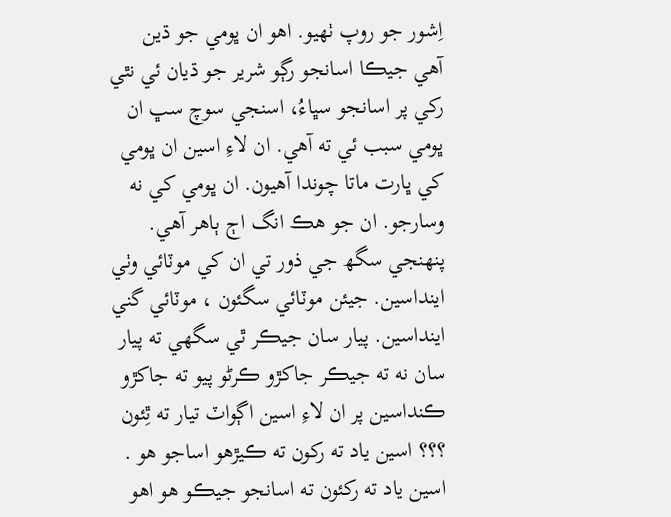اِشور جو روپ ٺهيو. اهو ان ڀومي جو ڌين آهي جيڪا اسانجو رڳو شرير جو ڌيان ئي نٿي رکي پر اسانجو سڀاءُ، اسنجي سوچ سڀ ان ڀومي سبب ئي ته آهي. ان لاءِ اسين ان ڀومي کي ڀارت ماتا چوندا آهيون. ان ڀومي کي نه وسارجو. ان جو هڪ انگ اڄ ٻاهر آهي. پنهنجي سگھ جي ذور تي ان کي موٽائي وٺي اينداسين. جيئن موٽائي سگئون ، موٽائي گني اينداسين. پيار سان جيڪر ٿي سگھي ته پيار سان نه ته جيڪر جاکڙو ڪرڻو پيو ته جاکڙو ڪنداسين پر ان لاءِ اسين اڳواٽ تيار ته ٿِئون ؟؟؟ اسين ياد ته رکون ته ڪيڙهو اساجو هو . اسين ياد ته رکئون ته اسانجو جيڪو هو اهو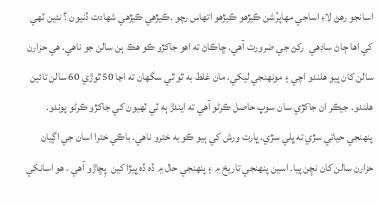اسانجو رهڻ لاءِ اساجي مهاپرُشن ڪيڙهو ڪيڙهو اتهاس رچو .ڪيڙهي ڪيڙهي شهادت ڏنيون ؟ نئين ٽهي کي اها ڄاڻ ساڊهي  رکڻ جي ضرورت آهي. ڇاڪاڻ ته اهو جاکڙو ڪو هڪ ٻن سالن جو ناهي. هي حزارن سالن کان پيو هلندو اچي ۽ مونهنجي ليکي، مان غلط به ٿو ٿي سگھان ته اڃا 50 ٿوڙي 60 سالن تائين هلندو. جيڪر ان جاکڙي سان سوڀ حاصل ڪرڻو آهي ته ايندڙ ٻه ٽي ٽهيون کي جاکڙو ڪرڻو پوندو. پنهنجي حياتي سڙي ته ڀلي سڙي. ڀارت ورش کي ٻيو ڪو به خترو ناهي. باڪي خترا اسان جي اڳيان حزارن سالن کان نچِن پيا. اسين پنهنجي تاريخ ۾ ۽ پنهنجي حال ۾ ڏه ڏه ڀيڙا کين  پِڇاڙو آهي . هو اسانکي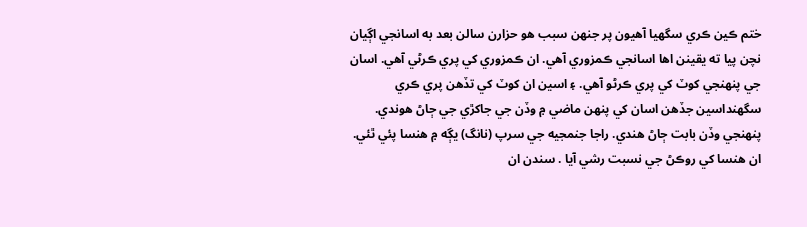ختم ڪين ڪري سگھيا آهيون پر جنهن سبب هو حزارن سالن بعد به اسانجي اڳيان نچن پيا ته يقينن اها اسانجي ڪمزوري آهي. ان ڪمزوري کي پري ڪرڻي آهي. اسان جي پنهنجي کوٽ کي پري ڪرڻو آهي. ۽ اسين ان کوٽ کي تڏهن پري ڪري سگھنداسين جڏهن اسان کي پنهن ماضي ۾ وڏن جي جاکڙي جي ڄاڻ هوندي. پنهنجي وڏن بابت ڄاڻ هندي. راجا جنمجيه جي سرپ (نانگ) يڳه ۾ هنسا پئي ٿئي. ان هنسا کي روڪڻ جي نسبت رشي آيا . سندن ان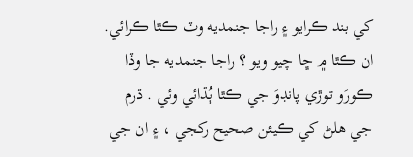کي بند ڪرايو ۽ راجا جنمديه وٽ ڪٿا ڪرائي. ان ڪٿا ۾ ڇا چيو ويو ؟ راجا جنمديه جا وڏا ڪورَو توڙي پانڊوَ جي ڪٿا ٻُڌائي وئي . ڌرم جي هلڻ کي ڪيئن صحيح رکجي ، ۽ ان جي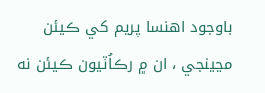باوجود اهنسا پريم کي ڪيئن مڃينجي ، ان ۾ رڪاُٽيون ڪيئن نه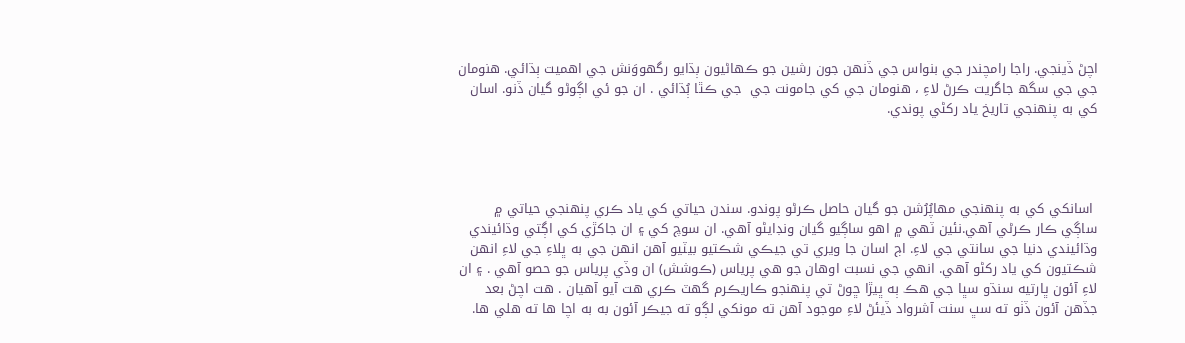اچڻ ڏينجي. راجا رامچندر جي بنواس جي ڏنهن جون رشين جو ڪهاڻيون ٻڌايو رگھووَنش جي اهميت ٻڌائي. هنومان جي جي سگھ جاگريت ڪرڻ لاءِ ، هنومان جي کي جامونت جي  جي ڪٿا ٻُڌائي . ان جو ئي اڳوڻو گيان ڏنو. اسان کي به پنهنجي تاريخ ياد رکڻي پوندي.




 اسانکي کي به پنهنجي مهاپُرُشن جو گيان حاصل ڪرڻو پوندو. سندن حياتي کي ياد ڪري پنهنجي حياتي ۾ ساڳي ڪار ڪرڻي آهي.نئين ٽهي ۾ اهو ساڳيو گيان ونڊايڻو آهي. ان سوچ کي ۽ ان جاکڙي کي اڳتي وڌائيندي وڌائيندي دنيا جي سانتي جي لاءِ. اڄ اسان جا ويري تي جيڪي شڪتيو بيٽيو آهن انهن جي به ڀلاءِ جي لاءِ انهن شڪتيون کي ياد رکڻو آهي. انهي جي نسبت اوهان جو هي پرياس (ڪوشش) ان وڏي پرياس جو حصو آهي . ۽ ان لاءِ آئون ڀارتيه سنڌو سڀا جي هڪ ٻه ڀيڙا ڇوڻ تي پنهنجو ڪاريڪرم گھٽ ڪري هت آيو آهيان . هت اچڻ بعد جڏهن آئون ڏٺو ته سڀ سنت آشرواد ڏيئڻ لاءِ موجود آهن ته مونکي لڳو ته جيڪر آئون به به اچا ها ته هلي ها.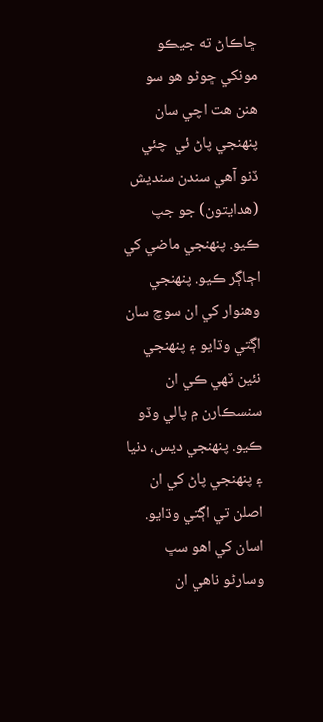ڇاڪاڻ ته جيڪو مونکي ڇوڻو هو سو هنن هت اچي سان پنهنجي پاڻ ئي  چئي ڏنو آهي سندن سنديش (هدايتون) جو جپ ڪيو. پنهنجي ماضي کي اڄاڳر ڪيو. پنهنجي وهنوار کي ان سوچ سان اڳتي وڌايو ۽ پنهنجي نئين ٽهي ڪي ان سنسڪارن ۾ پالي وڏو ڪيو. پنهنجي ديس، دنيا ۽ پنهنجي پاڻ کي ان اصلن تي اڳتي وڌايو. اسان کي اهو سڀ وسارڻو ناهي ان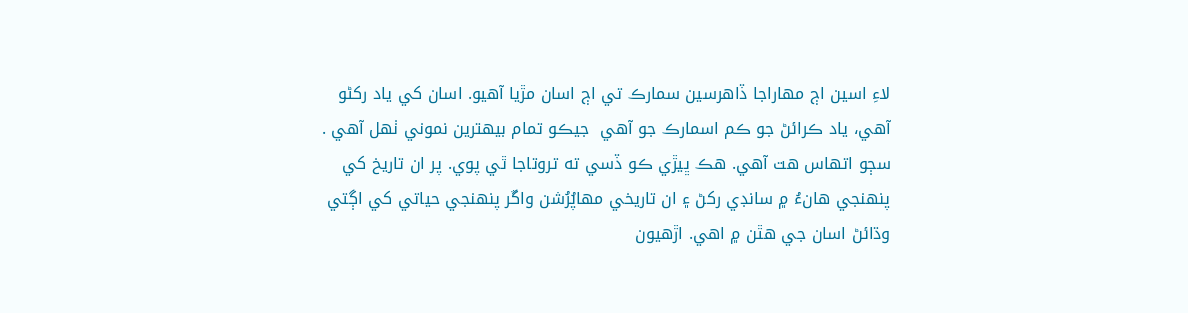لاءِ اسين اڄ مهاراجا ڏاهرسين سمارڪ تي اڄ اسان مڙيا آهيو. اسان کي ياد رکڻو آهي، ياد ڪرائڻ جو ڪم اسمارڪ جو آهي  جيڪو تمام بيهترين نموني ٺهل آهي . سڄو اتهاس هت آهي. هڪ ڀيڙي ڪو ڏسي ته تروتاجا ٿي پوي. پر ان تاريخ کي پنهنجي هانءُ ۾ سانڊي رکڻ ۽ ان تاريخي مهاپُرُشن واڱر پنهنجي حياتي کي اڳتي وڌائڻ اسان جي هٿن ۾ اهي. اڙهيون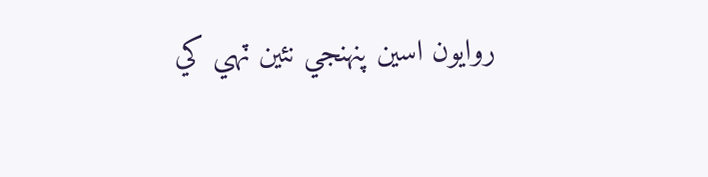روايون اسين پنهنجي نئين ٽهي کي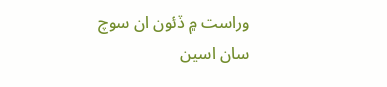وراست ۾ ڏئون ان سوچ سان اسين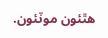هٿئون موٽئون.